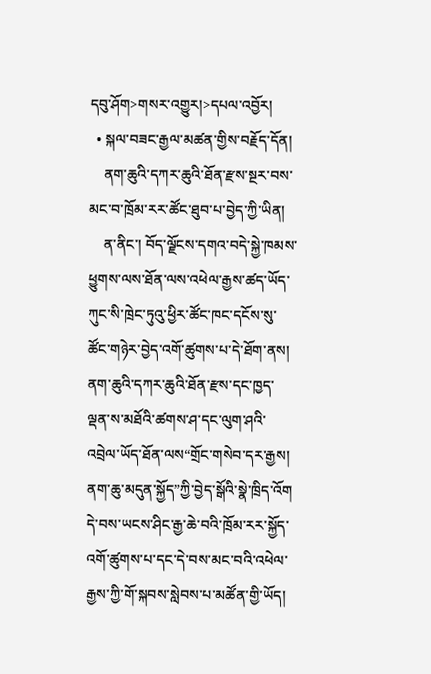དབུ་ཤོག>གསར་འགྱུར།>དཔལ་འབྱོར།
  • སྐལ་བཟང་རྒྱལ་མཚན་གྱིས་བརྗོད་དོན།
    ནག་ཆུའི་དཀར་ཆུའི་ཐོན་རྫས་སྔར་བས་མང་བ་ཁྲོམ་རར་ཚོང་ཐུབ་པ་བྱེད་ཀྱི་ཡིན།
    ན་ནིང་། བོད་ལྗོངས་དགའ་བདེ་སྐྱེ་ཁམས་ཕྱུགས་ལས་ཐོན་ལས་འཕེལ་རྒྱས་ཚད་ཡོད་ཀུང་སི་ཁྲེང་ཏུའུ་ཕྱིར་ཚོང་ཁང་དངོས་སུ་ཚོང་གཉེར་བྱེད་འགོ་ཚུགས་པ་དེ་ཐོག་ནས། ནག་ཆུའི་དཀར་ཆུའི་ཐོན་རྫས་དང་ཁྱད་ལྡན་ས་མཐོའི་ཚགས་ཤ་དང་ལུག་ཤའི་འབྲེལ་ཡོད་ཐོན་ལས“གྲོང་གསེབ་དར་རྒྱས། ནག་ཆུ་མདུན་སྐྱོད”ཀྱི་བྱེད་སྒོའི་སྣེ་ཁྲིད་འོག དེ་བས་ཡངས་ཤིང་རྒྱ་ཆེ་བའི་ཁྲོམ་རར་སྐྱོད་འགོ་ཚུགས་པ་དང་དེ་བས་མང་བའི་འཕེལ་རྒྱས་ཀྱི་གོ་སྐབས་སླེབས་པ་མཚོན་གྱི་ཡོད།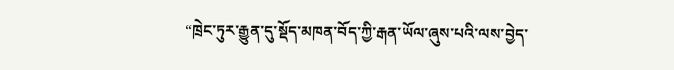“ཁྲེང་ཏུར་རྒྱུན་དུ་སྡོད་མཁན་བོད་ཀྱི་རྒན་ཡོལ་ཞུས་པའི་ལས་བྱེད་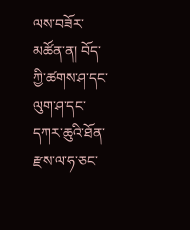ལས་བཟོར་མཚོན་ན། བོད་ཀྱི་ཚགས་ཤ་དང་ལུག་ཤ་དང་དཀར་ཆུའི་ཐོན་རྫས་ལ་ཧ་ཅང་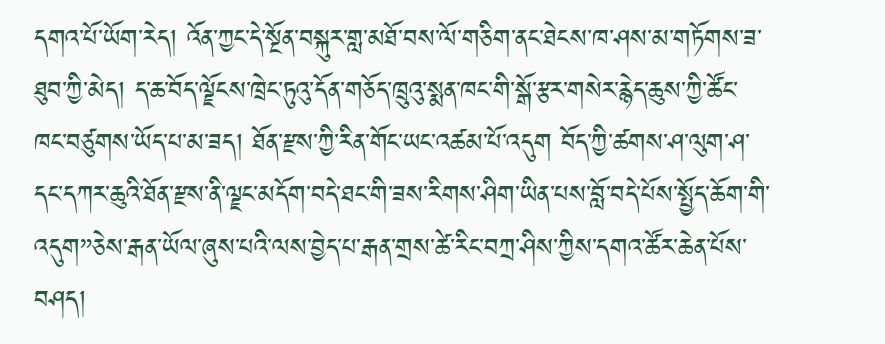དགའ་པོ་ཡོག་རེད། འོན་ཀྱང་དེ་སྔོན་བསྐུར་གླ་མཐོ་བས་ལོ་གཅིག་ནང་ཐེངས་ཁ་ཤས་མ་གཏོགས་ཟ་ཐུབ་ཀྱི་མེད། ད་ཆ་བོད་ལྗོངས་ཁྲེང་ཏུའུ་དོན་གཅོད་ཁྲུའུ་སྨན་ཁང་གི་སྒོ་རྩར་གསེར་རྙེད་ཆུས་ཀྱི་ཚོང་ཁང་བཙུགས་ཡོད་པ་མ་ཟད། ཐོན་རྫས་ཀྱི་རིན་གོང་ཡང་འཚམ་པོ་འདུག བོད་ཀྱི་ཚགས་ཤ་ལུག་ཤ་དང་དཀར་ཆུའི་ཐོན་རྫས་ནི་ལྗང་མདོག་བདེ་ཐང་གི་ཟས་རིགས་ཤིག་ཡིན་པས་བློ་བདེ་པོས་སྤྱོད་ཆོག་གི་འདུག”ཅེས་རྒན་ཡོལ་ཞུས་པའི་ལས་བྱེད་པ་རྒན་གྲས་ཚེ་རིང་བཀྲ་ཤིས་ཀྱིས་དགའ་ཚོར་ཆེན་པོས་བཤད།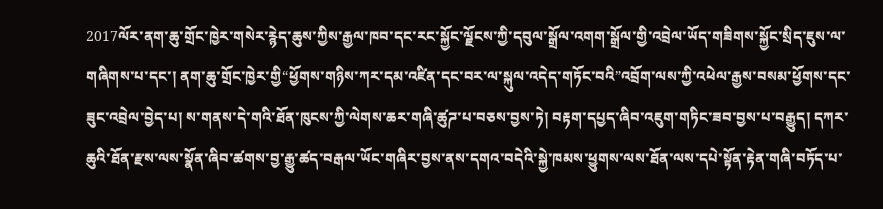2017ལོར་ནག་ཆུ་གྲོང་ཁྱེར་གསེར་རྙེད་ཆུས་ཀྱིས་རྒྱལ་ཁབ་དང་རང་སྐྱོང་ལྗོངས་ཀྱི་དབུལ་སྒྲོལ་འགག་སྒྲོལ་གྱི་འབྲེལ་ཡོད་གཟིགས་སྐྱོང་སྲིད་ཇུས་ལ་གཞིགས་པ་དང་། ནག་ཆུ་གྲོང་ཁྱེར་གྱི“ཕྱོགས་གཉིས་ཀར་དམ་འཛིན་དང་བར་ལ་སྐུལ་འདེད་གཏོང་བའི”འབྲོག་ལས་ཀྱི་འཕེལ་རྒྱས་བསམ་ཕྱོགས་དང་ཟུང་འབྲེལ་བྱེད་པ། ས་གནས་དེ་གའི་ཐོན་ཁུངས་ཀྱི་ལེགས་ཆར་གཞི་ཚུཌ་པ་བཅས་བྱས་ཏེ། བརྟག་དཔྱད་ཞིབ་འཇུག་གཏིང་ཟབ་བྱས་པ་བརྒྱུད། དཀར་ཆུའི་ཐོན་རྫས་ལས་སྣོན་ཞིབ་ཚགས་བྱ་རྒྱུ་ཚད་བརྒལ་ཡོང་གཞིར་བྱས་ནས་དགའ་བདེའི་སྐྱེ་ཁམས་ཕྱུགས་ལས་ཐོན་ལས་དཔེ་སྟོན་རྟེན་གཞི་བཏོད་པ་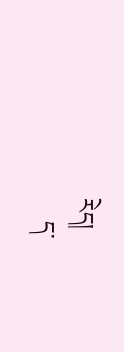རེད།
    ད་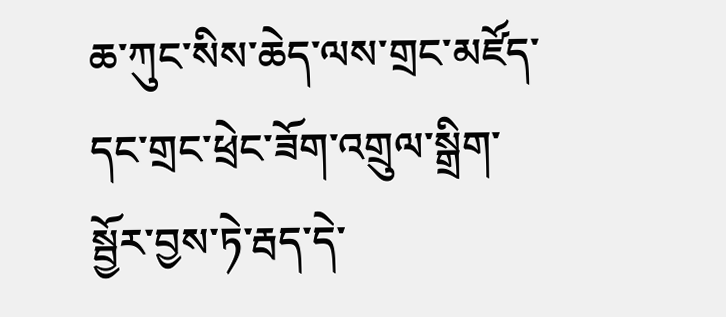ཆ་ཀུང་སིས་ཆེད་ལས་གྲང་མཛོད་དང་གྲང་ཕྲེང་ཟོག་འགྲུལ་སྒྲིག་སྦྱོར་བྱས་ཏེ་རྦད་དེ་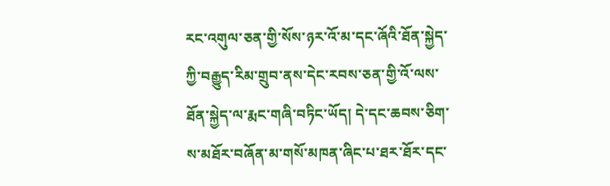རང་འགུལ་ཅན་གྱི་སོས་ཉར་འོ་མ་དང་ཞོའི་ཐོན་སྐྱེད་ཀྱི་བརྒྱུད་རིམ་གྲུབ་ནས་དེང་རབས་ཅན་གྱི་འོ་ལས་ཐོན་སྐྱེད་ལ་རྨང་གཞི་བཏིང་ཡོད། དེ་དང་ཆབས་ཅིག་ས་མཐོར་བཞོན་མ་གསོ་མཁན་ཞིང་པ་ཐར་ཐོར་དང་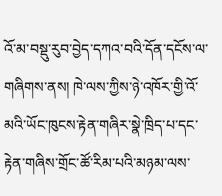འོ་མ་བསྡུ་རུབ་བྱེད་དཀའ་བའི་དོན་དངོས་ལ་གཞིགས་ནས། ཁེ་ལས་ཀྱིས་ཉེ་འཁོར་གྱི་འོ་མའི་ཡོང་ཁུངས་རྟེན་གཞིར་སྣེ་ཁྲིད་པ་དང་རྟེན་གཞིས་གྲོང་ཚོ་རིམ་པའི་མཉམ་ལས་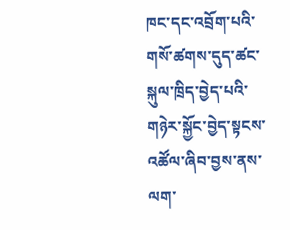ཁང་དང་འབྲོག་པའི་གསོ་ཚགས་དུད་ཚང་སྐུལ་ཁྲིད་བྱེད་པའི་གཉེར་སྐྱོང་བྱེད་སྟངས་འཚོལ་ཞིབ་བྱས་ནས་ལག་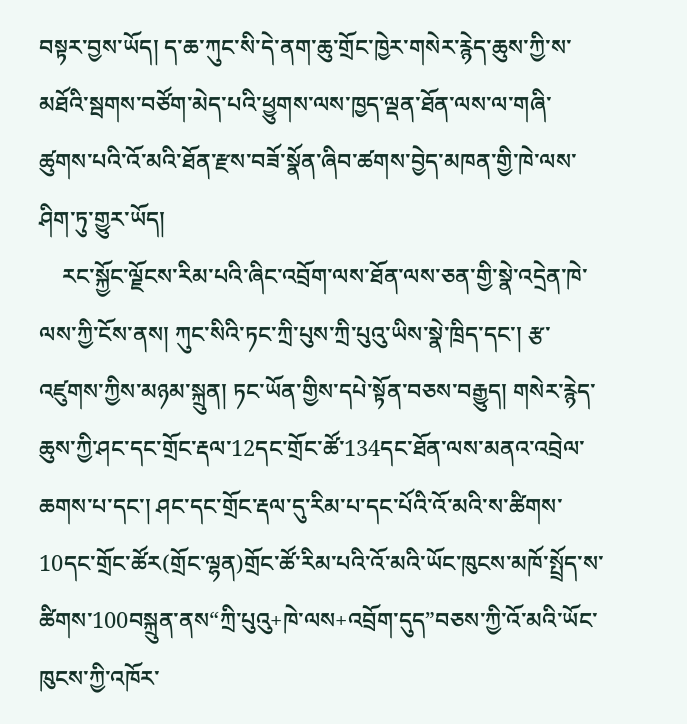བསྟར་བྱས་ཡོད། ད་ཆ་ཀུང་སི་དེ་ནག་ཆུ་གྲོང་ཁྱེར་གསེར་རྙེད་ཆུས་ཀྱི་ས་མཐོའི་སྦགས་བཙོག་མེད་པའི་ཕྱུགས་ལས་ཁྱད་ལྡན་ཐོན་ལས་ལ་གཞི་ཚུགས་པའི་འོ་མའི་ཐོན་རྫས་བཟོ་སྣོན་ཞིབ་ཚགས་བྱེད་མཁན་གྱི་ཁེ་ལས་ཤིག་ཏུ་གྱུར་ཡོད།
    རང་སྐྱོང་ལྗོངས་རིམ་པའི་ཞིང་འབྲོག་ལས་ཐོན་ལས་ཅན་གྱི་སྣེ་འདྲེན་ཁེ་ལས་ཀྱི་ངོས་ནས། ཀུང་སིའི་ཏང་ཀྲི་པུས་ཀྲི་པུའུ་ཡིས་སྣེ་ཁྲིད་དང་། རྩ་འཛུགས་ཀྱིས་མཉམ་སྐྲུན། ཏང་ཡོན་གྱིས་དཔེ་སྟོན་བཅས་བརྒྱུད། གསེར་རྙེད་ཆུས་ཀྱི་ཤང་དང་གྲོང་རྡལ་12དང་གྲོང་ཚོ་134དང་ཐོན་ལས་མནའ་འབྲེལ་ཆགས་པ་དང་། ཤང་དང་གྲོང་རྡལ་དུ་རིམ་པ་དང་པོའི་འོ་མའི་ས་ཚིགས་10དང་གྲོང་ཚོར(གྲོང་ལྷན)གྲོང་ཚོ་རིམ་པའི་འོ་མའི་ཡོང་ཁུངས་མཁོ་སྤྲོད་ས་ཚིགས་100བསྐྲུན་ནས“ཀྲི་པུའུ+ཁེ་ལས+འབྲོག་དུད”བཅས་ཀྱི་འོ་མའི་ཡོང་ཁུངས་ཀྱི་འཁོར་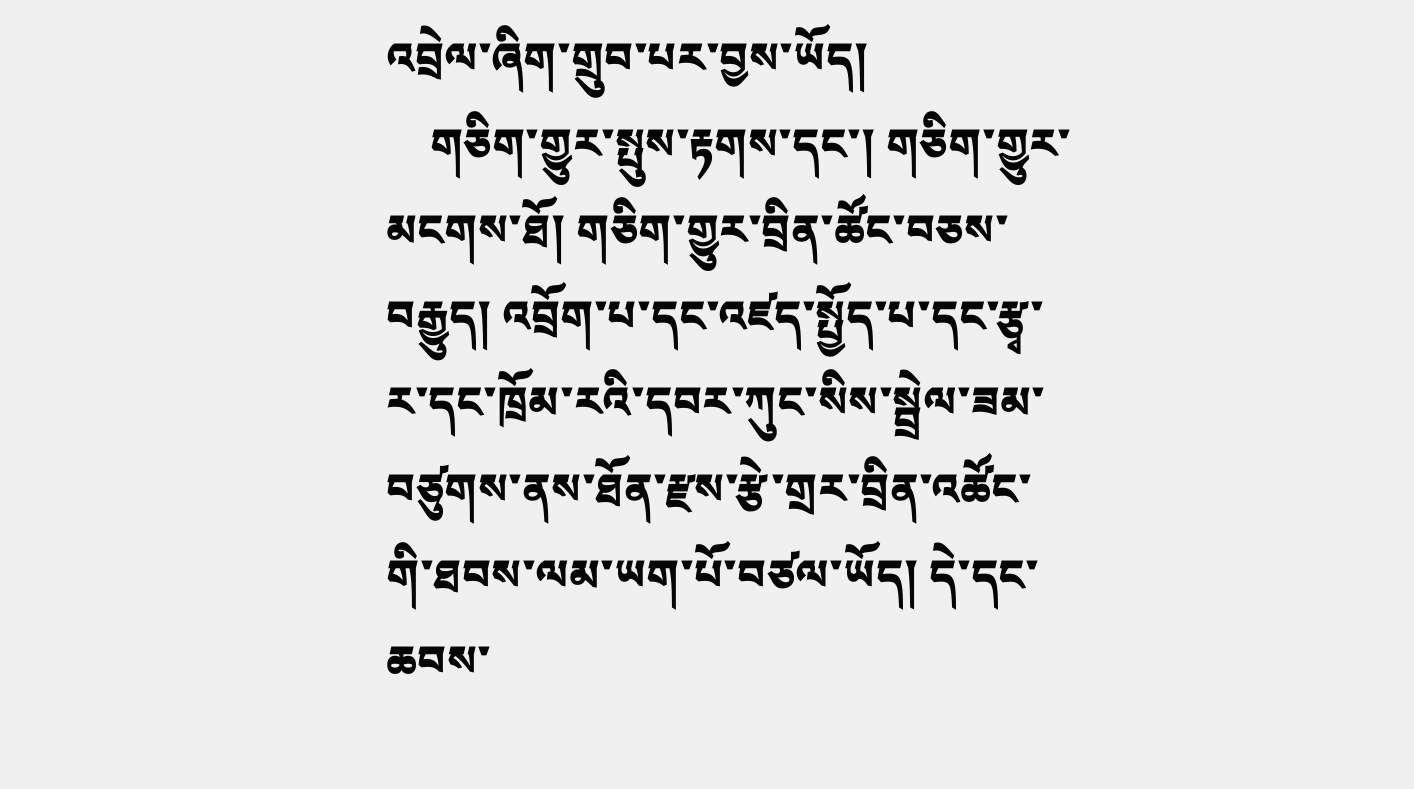འབྲེལ་ཞིག་གྲུབ་པར་བྱས་ཡོད།
    གཅིག་གྱུར་སྤུས་རྟགས་དང་། གཅིག་གྱུར་མངགས་ཐོ། གཅིག་གྱུར་བྲིན་ཚོང་བཅས་བརྒྱུད། འབྲོག་པ་དང་འཛད་སྤྱོད་པ་དང་རྩྭ་ར་དང་ཁྲོམ་རའི་དབར་ཀུང་སིས་སྦྲེལ་ཟམ་བཙུགས་ནས་ཐོན་རྫས་རྩེ་གྲར་བྲིན་འཚོང་གི་ཐབས་ལམ་ཡག་པོ་བཙལ་ཡོད། དེ་དང་ཆབས་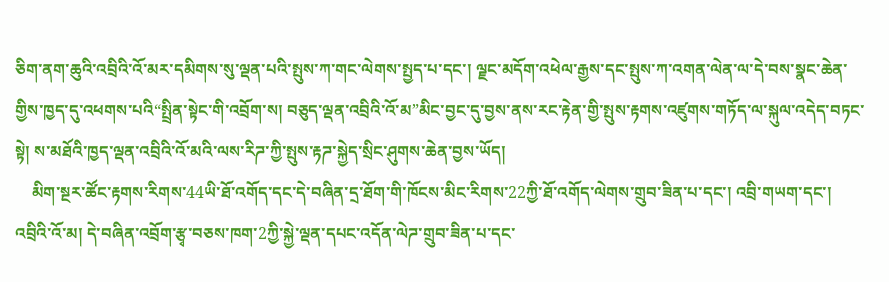ཅིག་ནག་ཆུའི་འབྲིའི་འོ་མར་དམིགས་སུ་ལྡན་པའི་སྤུས་ཀ་གང་ལེགས་སྤྱད་པ་དང་། ལྗང་མདོག་འཕེལ་རྒྱས་དང་སྤུས་ཀ་འགན་ལེན་ལ་དེ་བས་སྣང་ཆེན་གྱིས་ཁྱད་དུ་འཕགས་པའི“སྤྲིན་སྟེང་གི་འབྲོག་ས། བཅུད་ལྡན་འབྲིའི་འོ་མ”མིང་བྱང་དུ་བྱས་ནས་རང་རྟེན་གྱི་སྤུས་རྟགས་འཛུགས་གཏོད་ལ་སྐུལ་འདེད་བཏང་སྟེ། ས་མཐོའི་ཁྱད་ལྡན་འབྲིའི་འོ་མའི་ལས་རིཌ་ཀྱི་སྤུས་རྟཌ་སྐྱེད་སྲིང་ཤུགས་ཆེན་བྱས་ཡོད།
    མིག་སྔར་ཚོང་རྟགས་རིགས་44ཡི་ཐོ་འགོད་དང་དེ་བཞིན་དྲ་ཐོག་གི་ཁོངས་མིང་རིགས་22ཀྱི་ཐོ་འགོད་ལེགས་གྲུབ་ཟིན་པ་དང་། འབྲི་གཡག་དང་། འབྲིའི་འོ་མ། དེ་བཞིན་འབྲོག་རྩྭ་བཅས་ཁག་2ཀྱི་སྐྱེ་ལྡན་དཔང་འདོན་ལེཌ་གྲུབ་ཟིན་པ་དང་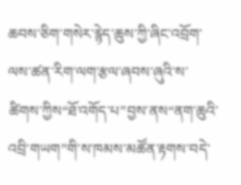ཆབས་ཅིག་གསེར་རྙེད་ཆུས་ཀྱི་ཞིང་འབྲོག་ལས་ཚན་རིག་ལག་རྩལ་ཞབས་ཞུའི་ས་ཚིགས་ཀྱིས“ཐོ་འགོད་པ”བྱས་ནས“ནག་ཆུའི་འབྲི་གཡག”གི་ས་ཁམས་མཚོན་རྟགས་བདེ་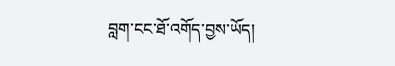བླག་ངང་ཐོ་འགོད་བྱས་ཡོད།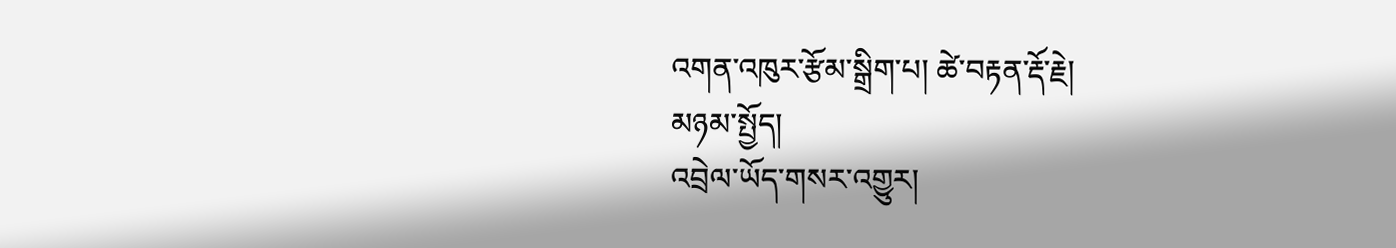འགན་འཁུར་རྩོམ་སྒྲིག་པ། ཚེ་བརྟན་རྡོ་རྗེ།
མཉམ་སྤྱོད།
འབྲེལ་ཡོད་གསར་འགྱུར།